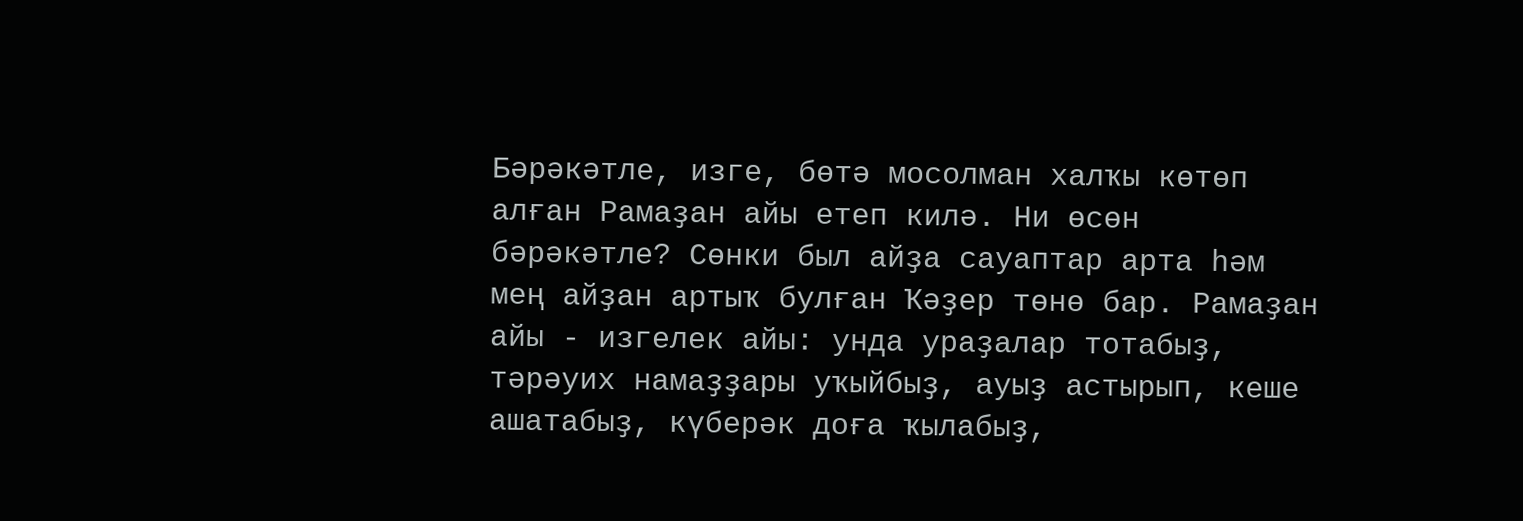Бәрәкәтле, изге, бөтә мосолман халҡы көтөп алған Рамаҙан айы етеп килә. Ни өсөн бәрәкәтле? Сөнки был айҙа сауаптар арта һәм мең айҙан артыҡ булған Ҡәҙер төнө бар. Рамаҙан айы - изгелек айы: унда ураҙалар тотабыҙ, тәрәуих намаҙҙары уҡыйбыҙ, ауыҙ астырып, кеше ашатабыҙ, күберәк доға ҡылабыҙ,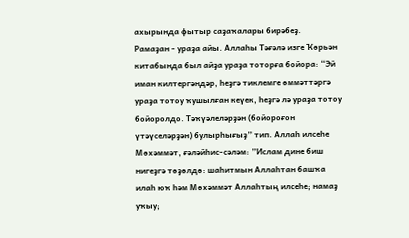ахырында фытыр саҙаҡалары бирәбеҙ.
Рамаҙан - ураҙа айы. Аллаһы Тәғәлә изге Ҡөрьән китабында был айҙа ураҙа тоторға бойора: “Эй иман килтергәндәр, һеҙгә тиклемге өммәттәргә ураҙа тотоу ҡушылған кеүек, һеҙгә лә ураҙа тотоу бойоролдо. Тәҡүәлеләрҙән (бойороғон үтәүселәрҙән) булырһығыҙ” тип. Аллаһ илсеһе Мөхәммәт, ғәләйһис-сәләм: ”Ислам дине биш нигеҙгә төҙөлдө: шаһитмын Аллаһтан башҡа илаһ юҡ һәм Мөхәммәт Аллаһтың илсеһе; намаҙ уҡыу;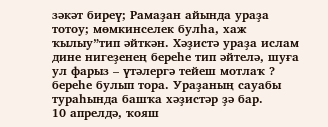зәкәт биреү; Рамаҙан айында ураҙа тотоу; мөмкинселек булһа, хаж ҡылыу”тип әйткән. Хәҙистә ураҙа ислам дине нигеҙенең береһе тип әйтелә, шуға ул фарыз – үтәлергә тейеш мотлаҡ ? береһе булып тора. Ураҙаның сауабы тураһында башҡа хәҙистәр ҙә бар.
10 апрелдә, ҡояш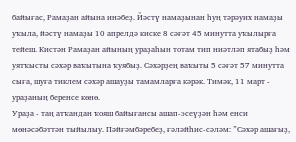байығас, Рамаҙан айына инәбеҙ. Йәстү намаҙынан һуң тәрәуих намаҙы уҡыла, йәстү намаҙы 10 апрелдә киске 8 сәғәт 45 минутта уҡылырға тейеш. Кистән Рамаҙан айының ураҙаһын тотам тип ниәтләп ятабыҙ һәм уятҡысты сәхәр ваҡытына ҡуябыҙ. Сәхәрҙең ваҡыты 5 сәғәт 57 минутта сыға, шуға тиклем сәхәр ашауҙы тамамларға кәрәк. Тимәк, 11 март - ураҙаның беренсе көнө.
Ураҙа - таң атҡандан ҡояш байығансы ашап-эсеүҙән һәм енси мөнәсәбәттән тыйылыу. Пәйғәмбәребеҙ, ғәләйһис-сәләм: ”Сәхәр ашағыҙ,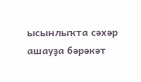ысынлыҡта сәхәр ашауҙа бәрәкәт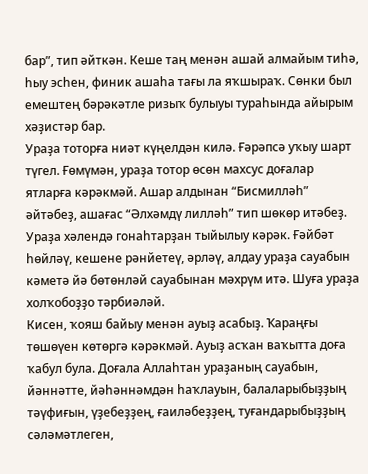бар”, тип әйткән. Кеше таң менән ашай алмайым тиһә, һыу эсһен, финик ашаһа тағы ла яҡшыраҡ. Сөнки был емештең бәрәкәтле ризыҡ булыуы тураһында айырым хәҙистәр бар.
Ураҙа тоторға ниәт күңелдән килә. Ғәрәпсә уҡыу шарт түгел. Ғөмүмән, ураҙа тотор өсөн махсус доғалар ятларға кәрәкмәй. Ашар алдынан “Бисмилләһ” әйтәбеҙ, ашағас “Әлхәмдү лилләһ” тип шөкөр итәбеҙ.
Ураҙа хәлендә гонаһтарҙан тыйылыу кәрәк. Ғәйбәт һөйләү, кешене рәнйетеү, әрләү, алдау ураҙа сауабын кәметә йә бөтөнләй сауабынан мәхрүм итә. Шуға ураҙа холҡобоҙҙо тәрбиәләй.
Кисен, ҡояш байыу менән ауыҙ асабыҙ. Ҡараңғы төшөүен көтөргә кәрәкмәй. Ауыҙ асҡан ваҡытта доға ҡабул була. Доғала Аллаһтан ураҙаның сауабын, йәннәтте, йәһәннәмдән һаҡлауын, балаларыбыҙҙың тәүфиғын, үҙебеҙҙең, ғаиләбеҙҙең, туғандарыбыҙҙың сәләмәтлеген,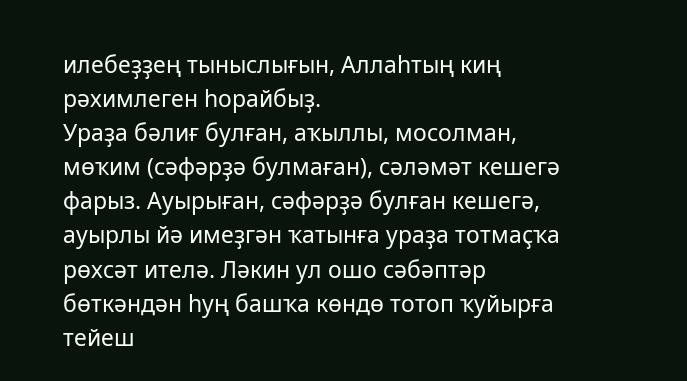илебеҙҙең тыныслығын, Аллаһтың киң рәхимлеген һорайбыҙ.
Ураҙа бәлиғ булған, аҡыллы, мосолман, мөҡим (сәфәрҙә булмаған), сәләмәт кешегә фарыз. Ауырыған, сәфәрҙә булған кешегә, ауырлы йә имеҙгән ҡатынға ураҙа тотмаҫҡа рөхсәт ителә. Ләкин ул ошо сәбәптәр бөткәндән һуң башҡа көндө тотоп ҡуйырға тейеш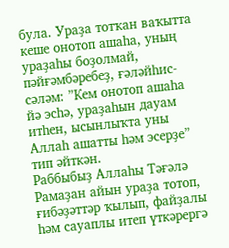була. Ураҙа тотҡан ваҡытта кеше онотоп ашаһа, уның ураҙаһы боҙолмай, пәйғәмбәребеҙ, ғәләйһис-сәләм: ”Кем онотоп ашаһа йә эсһә, ураҙаһын дауам итһен, ысынлыҡта уны Аллаһ ашатты һәм эсерҙе” тип әйткән.
Раббыбыҙ Аллаһы Тәғәлә Рамаҙан айын ураҙа тотоп, ғибәҙәттәр ҡылып, файҙалы һәм сауаплы итеп үткәрергә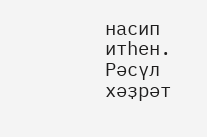насип итһен.
Рәсүл хәҙрәт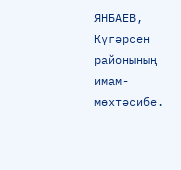ЯНБАЕВ, Күгәрсен районының имам-мөхтәсибе.